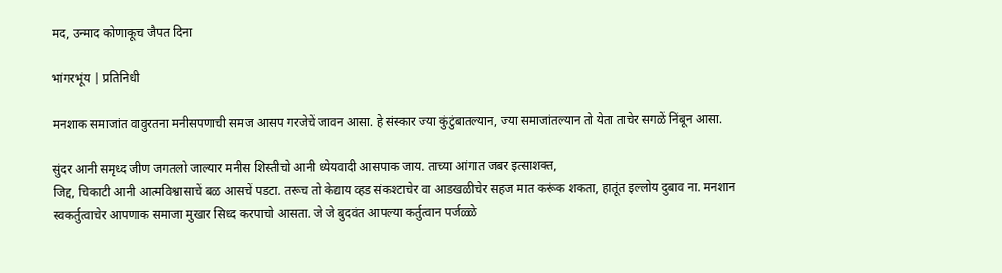मद, उन्माद कोणाकूच जैपत दिना

भांगरभूंय | प्रतिनिधी

मनशाक समाजांत वावुरतना मनीसपणाची समज आसप गरजेचें जावन आसा. हे संस्कार ज्या कुंटुंबातल्यान, ज्या समाजांतल्यान तो येता ताचेर सगळें निंबून आसा.

सुंदर आनी समृध्द जीण जगतलो जाल्यार मनीस शिस्तीचो आनी ध्येयवादी आसपाक जाय. ताच्या आंगात जबर इत्साशक्त,
जिद्द, चिकाटी आनी आत्मविश्वासाचें बळ आसचें पडटा. तरूच तो केद्याय व्हड संकश्टाचेर वा आडखळीचेर सहज मात करूंक शकता, हातूंत इल्लोय दुबाव ना. मनशान स्वकर्तुत्वाचेर आपणाक समाजा मुखार सिध्द करपाचो आसता. जे जे बुदवंत आपल्या कर्तुत्वान पर्जळ्ळे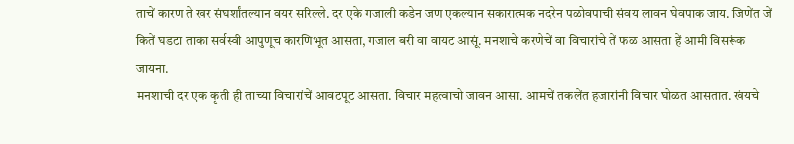ताचें कारण ते खर संघर्शांतल्यान वयर सरिल्ले. दर एके गजाली कडेन जण एकल्यान सकारात्मक नदरेन पळोवपाची संवय लावन घेवपाक जाय. जिणेंत जें कितें घडटा ताका सर्वस्वी आपुणूच कारणिभूत आसता, गजाल बरी वा वायट आसूं. मनशाचे करणेचें वा विचारांचे तें फळ आसता हें आमी विसरूंक जायना.
मनशाची दर एक कृती ही ताच्या विचारांचें आवटपूट आसता. विचार महत्वाचो जावन आसा. आमचें तकलेंत हजारांनी विचार घोळत आसतात. खंयचे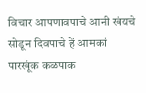विचार आपणावपाचे आनी खंयचे सोडून दिवपाचे हें आमकां पारखूंक कळपाक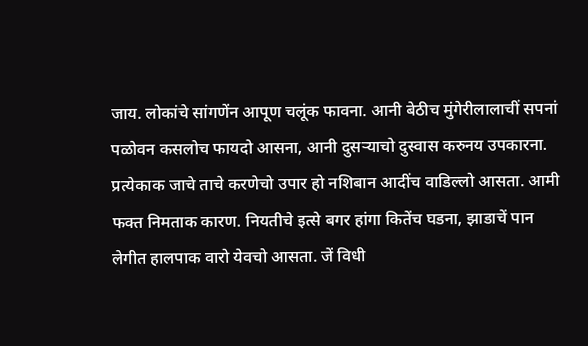जाय. लोकांचे सांगणेंन आपूण चलूंक फावना. आनी बेठीच मुंगेरीलालाचीं सपनां पळोवन कसलोच फायदो आसना, आनी दुसऱ्याचो दुस्वास करुनय उपकारना. प्रत्येकाक जाचे ताचे करणेचो उपार हो नशिबान आदींच वाडिल्लो आसता. आमी फक्त निमताक कारण. नियतीचे इत्से बगर हांगा कितेंच घडना, झाडाचें पान लेगीत हालपाक वारो येवचो आसता. जें विधी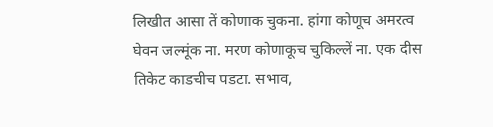लिखीत आसा तें कोणाक चुकना. हांगा कोणूच अमरत्व घेवन जल्मूंक ना. मरण कोणाकूच चुकिल्लें ना. एक दीस तिकेट काडचीच पडटा. सभाव,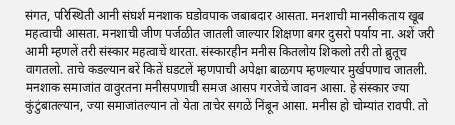संगत, परिस्थिती आनी संघर्श मनशाक घडोवपाक जबाबदार आसता. मनशाची मानसीकताय खूब महत्वाची आसता. मनशाची जीण पर्जळीत जातली जाल्यार शिक्षणा बगर दुसरो पर्याय ना. अशें जरी आमी म्हणलें तरी संस्कार महत्वाचें थारता. संस्कारहीन मनीस कितलोय शिकलो तरी तो ब्रुतूच वागतलो. ताचे कडल्यान बरें कितें घडटलें म्हणपाची अपेक्षा बाळगप म्हणल्यार मुर्खपणाच जातली.
मनशाक समाजांत वावुरतना मनीसपणाची समज आसप गरजेचें जावन आसा. हे संस्कार ज्या कुंटुंबातल्यान, ज्या समाजांतल्यान तो येता ताचेर सगळें निंबून आसा. मनीस हो चोम्यांत रावपी. तो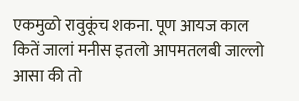एकमुळो रावुकूंच शकना. पूण आयज काल कितें जालां मनीस इतलो आपमतलबी जाल्लो आसा की तो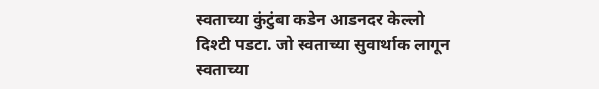स्वताच्या कुंटुंबा कडेन आडनदर केल्लो दिश्टी पडटा. जो स्वताच्या सुवार्थाक लागून स्वताच्या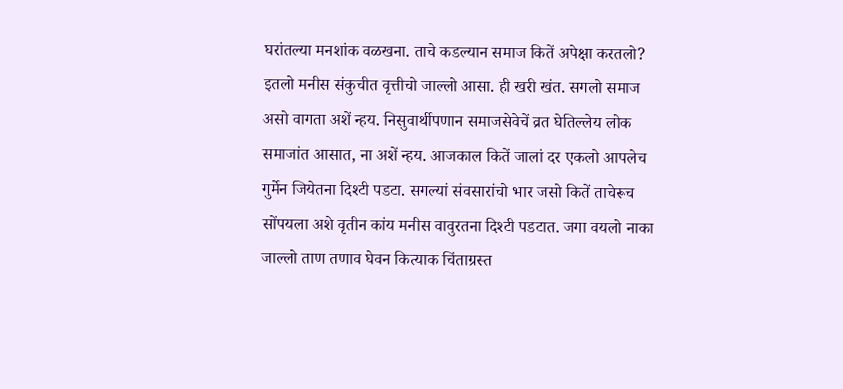घरांतल्या मनशांक वळखना. ताचे कडल्यान समाज कितें अपेक्षा करतलो? इतलो मनीस संकुचीत वृत्तीचो जाल्लो आसा. ही खरी खंत. सगलो समाज असो वागता अशें न्हय. निसुवार्थीपणान समाजसेवेचें व्रत घेतिल्लेय लोक समाजांत आसात, ना अशें न्हय. आजकाल कितें जालां दर एकलो आपलेच गुर्मेन जियेतना दिश्टी पडटा. सगल्यां संवसारांचो भार जसो कितें ताचेरूच सोंपयला अशे वृतीन कांय मनीस वावुरतना दिश्टी पडटात. जगा वयलो नाका जाल्लो ताण तणाव घेवन कित्याक चिंताग्रस्त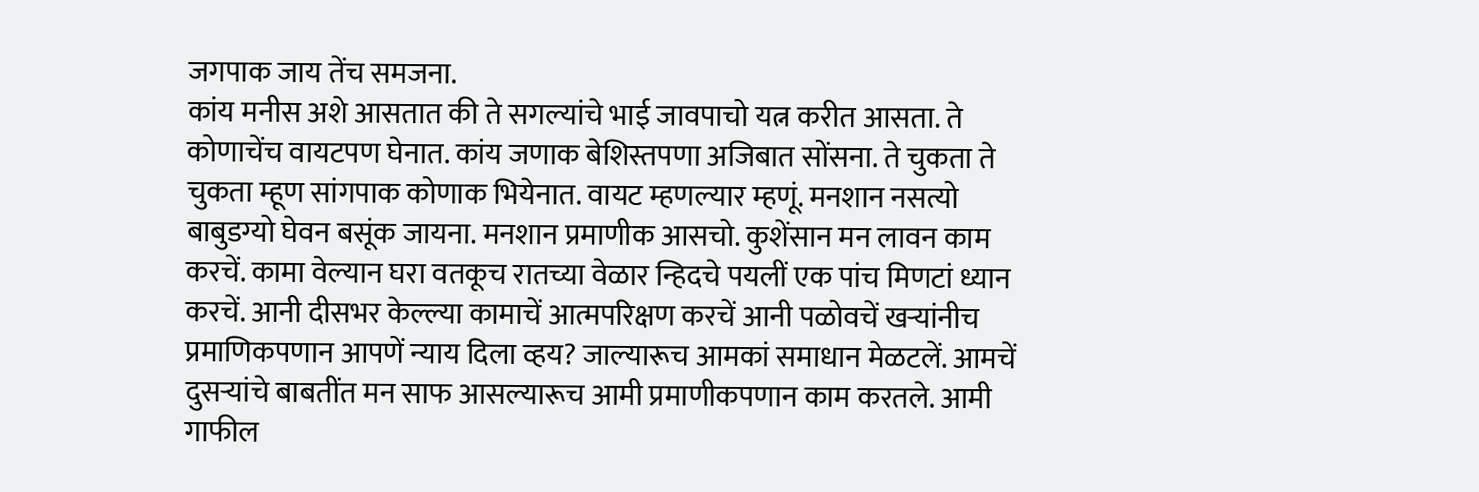जगपाक जाय तेंच समजना.
कांय मनीस अशे आसतात की ते सगल्यांचे भाई जावपाचो यत्न करीत आसता. ते कोणाचेंच वायटपण घेनात. कांय जणाक बेशिस्तपणा अजिबात सोंसना. ते चुकता ते चुकता म्हूण सांगपाक कोणाक भियेनात. वायट म्हणल्यार म्हणूं. मनशान नसत्यो बाबुडग्यो घेवन बसूंक जायना. मनशान प्रमाणीक आसचो. कुशेंसान मन लावन काम करचें. कामा वेल्यान घरा वतकूच रातच्या वेळार न्हिदचे पयलीं एक पांच मिणटां ध्यान करचें. आनी दीसभर केल्ल्या कामाचें आत्मपरिक्षण करचें आनी पळोवचें खऱ्यांनीच प्रमाणिकपणान आपणें न्याय दिला व्हय? जाल्यारूच आमकां समाधान मेळटलें. आमचें दुसऱ्यांचे बाबतींत मन साफ आसल्यारूच आमी प्रमाणीकपणान काम करतले. आमी गाफील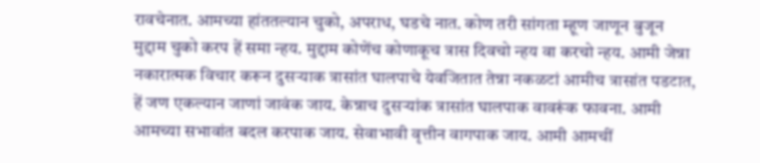रावचेनात. आमच्या हांततल्यान चुको, अपराध, घडचे नात. कोण तरी सांगता म्हूण जाणून बुजून मुद्दाम चुको करप हें समा न्हय. मुद्दाम कोणेंच कोणाकूच त्रास दिवचो न्हय वा करचो न्हय. आमी जेन्ना नकारात्मक विचार करून दुसऱ्याक त्रासांत घालपाचे येवजितात तेन्ना नकळटां आमीच त्रासांत पडटात, हें जण एकल्यान जाणां जावंक जाय. केन्नाच दुसऱ्यांक त्रासांत घालपाक वावरूंक फावना. आमी आमच्या सभावांत बदल करपाक जाय. सेवाभावी वृत्तीन वागपाक जाय. आमी आमचीं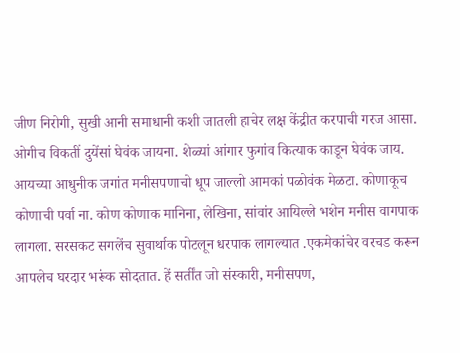जीण निरोगी, सुखी आनी समाधानी कशी जातली हाचेर लक्ष केंद्रीत करपाची गरज आसा. ओगीच विकतीं दुयेंसां घेवंक जायना. शेळ्यां आंगार फुगांव कित्याक काडून घेवंक जाय.
आयच्या आधुनीक जगांत मनीसपणाचो धूप जाल्लो आमकां पळोवंक मेळटा. कोणाकूच कोणाची पर्वा ना. कोण कोणाक मानिना, लेखिना, सांवांर आयिल्ले भशेन मनीस वागपाक लागला. सरसकट सगलेंच सुवार्थाक पोटलून धरपाक लागल्यात .एकमेकांचेर वरचड करून आपलेच घरदार भरूंक सोदतात. हें सर्तींत जो संस्कारी, मनीसपण,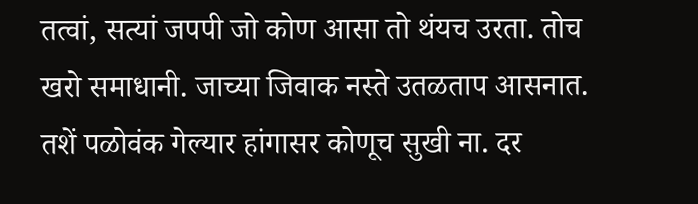तत्वां, सत्यां जपपी जो कोण आसा तो थंयच उरता. तोच खरो समाधानी. जाच्या जिवाक नस्ते उतळताप आसनात. तशें पळोवंक गेल्यार हांगासर कोणूच सुखी ना. दर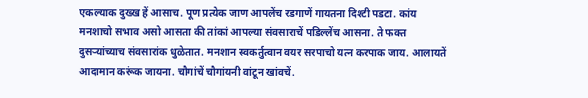एकल्याक दुख्ख हें आसाच. पूण प्रत्येक जाण आपलेंच रडगाणें गायतना दिश्टी पडटा. कांय मनशाचो सभाव असो आसता की तांकां आपल्या संवसाराचें पडिल्लेंच आसना. ते फक्त दुसऱ्यांच्याच संवसारांक धुळेतात. मनशान स्वकर्तुत्वान वयर सरपाचो यत्न करपाक जाय. आलायतें आदामान करूंक जायना. चौगांचें चौगांयनी वांटून खांवचें.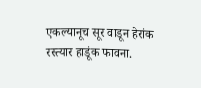एकल्यानूच सूर वाडून हेरांक रस्त्यार हाडूंक फावना.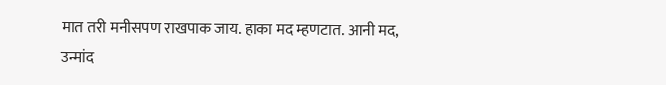मात तरी मनीसपण राखपाक जाय. हाका मद म्हणटात. आनी मद, उन्मांद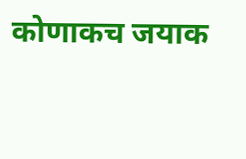कोणाकच जयाक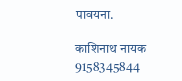पावयना.

काशिनाथ नायक
9158345844